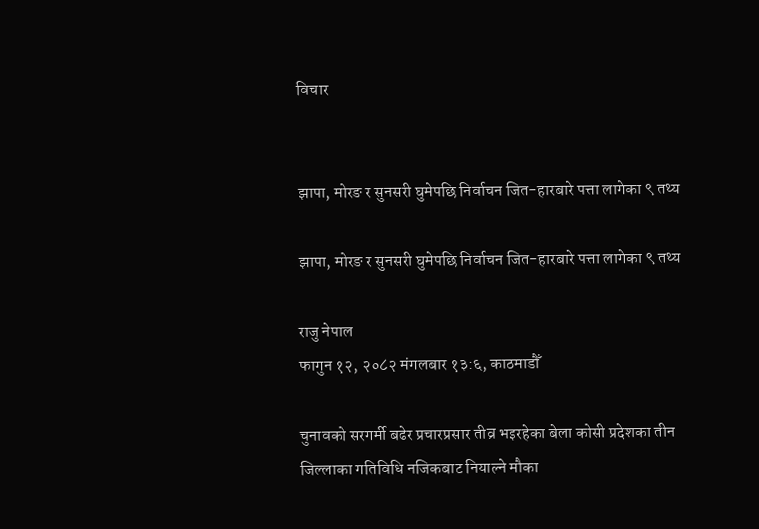विचार


झापा, मोरङ र सुनसरी घुमेपछि निर्वाचन जित-हारबारे पत्ता लागेका ९ तथ्य

झापा, मोरङ र सुनसरी घुमेपछि निर्वाचन जित-हारबारे पत्ता लागेका ९ तथ्य

राजु नेपाल
फागुन १२, २०८२ मंगलबार १३:६, काठमाडौँ

चुनावको सरगर्मी बढेर प्रचारप्रसार तीव्र भइरहेका बेला कोसी प्रदेशका तीन जिल्लाका गतिविधि नजिकबाट नियाल्ने मौका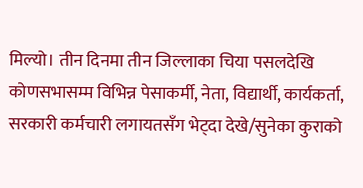मिल्यो। तीन दिनमा तीन जिल्लाका चिया पसलदेखि कोणसभासम्म विभिन्न पेसाकर्मी, नेता, विद्यार्थी, कार्यकर्ता, सरकारी कर्मचारी लगायतसँग भेट्दा देखे/सुनेका कुराको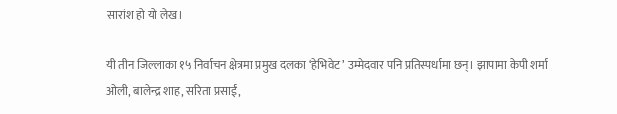सारांश हो यो लेख।

यी तीन जिल्लाका १५ निर्वाचन क्षेत्रमा प्रमुख दलका ‘हेभिवेट’ उम्मेदवार पनि प्रतिस्पर्धामा छन्। झापामा केपी शर्मा ओली, बालेन्द्र शाह, सरिता प्रसाईं,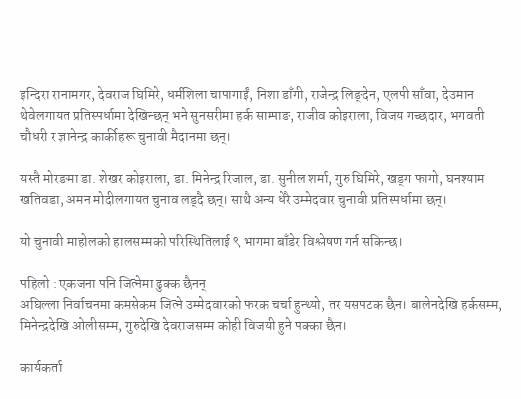इन्दिरा रानामगर, देवराज घिमिरे, धर्मशिला चापागाईं, निशा डाँगी, राजेन्द्र लिङ्देन, एलपी साँवा, देउमान थेवेलगायत प्रतिस्पर्धामा देखिन्छन् भने सुनसरीमा हर्क साम्पाङ, राजीव कोइराला, विजय गच्छदार, भगवती चौधरी र ज्ञानेन्द्र कार्कीहरू चुनावी मैदानमा छन्।

यस्तै मोरङमा डा. शेखर कोइराला, डा. मिनेन्द्र रिजाल, डा. सुनील शर्मा, गुरु घिमिरे, खड्ग फागो, घनश्याम खतिवडा, अमन मोदीलगायत चुनाव लड्दै छन्। साथै अन्य धेरै उम्मेदवार चुनावी प्रतिस्पर्धामा छन्।

यो चुनावी माहोलको हालसम्मको परिस्थितिलाई ९ भागमा बाँडेर विश्लेषण गर्न सकिन्छ।

पहिलो : एकजना पनि जित्नेमा ढुक्क छैनन्
अघिल्ला निर्वाचनमा कमसेकम जित्ने उम्मेदवारको फरक चर्चा हुन्थ्यो, तर यसपटक छैन। बालेनदेखि हर्कसम्म, मिनेन्द्रदेखि ओलीसम्म, गुरुदेखि देवराजसम्म कोही विजयी हुने पक्का छैन।

कार्यकर्ता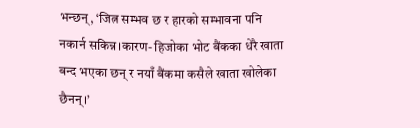भन्छन्, ‘जित्न सम्भव छ र हारको सम्भावना पनि नकार्न सकिन्न।कारण- हिजोका भोट बैंकका धेरै खाता बन्द भएका छन् र नयाँ बैंकमा कसैले खाता खोलेका छैनन्।’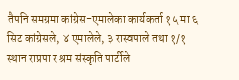तैपनि समग्रमा कांग्रेस-एमालेका कार्यकर्ता १५ मा ६ सिट कांग्रेसले, ४ एमालेले, ३ रास्वपाले तथा १/१ स्थान राप्रपा र श्रम संस्कृति पार्टीले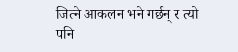जित्ने आकलन भने गर्छन् र त्यो पनि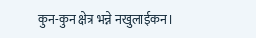कुन-कुन क्षेत्र भन्ने नखुलाईकन।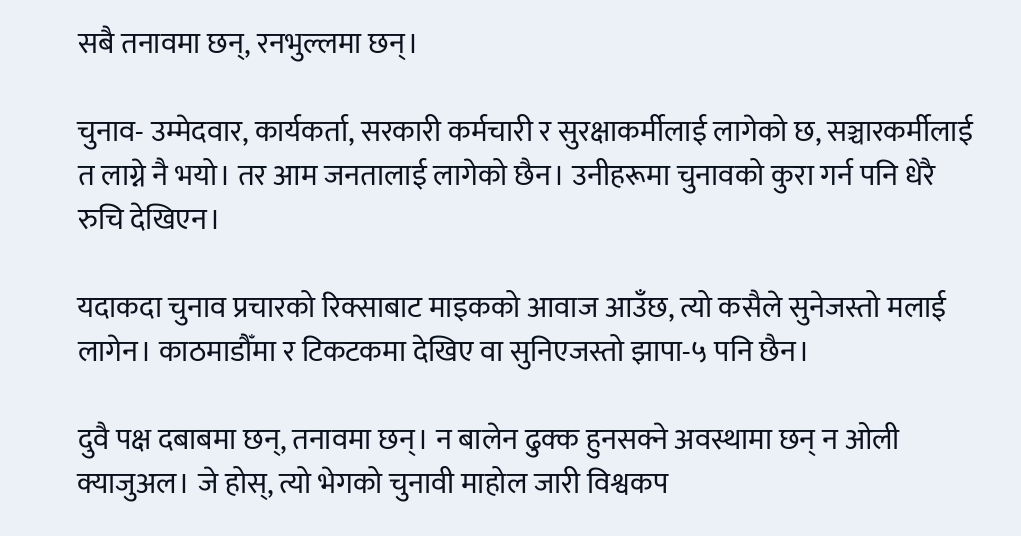सबै तनावमा छन्, रनभुल्लमा छन्।

चुनाव- उम्मेदवार, कार्यकर्ता, सरकारी कर्मचारी र सुरक्षाकर्मीलाई लागेको छ, सञ्चारकर्मीलाई त लाग्ने नै भयो। तर आम जनतालाई लागेको छैन। उनीहरूमा चुनावको कुरा गर्न पनि धेरै रुचि देखिएन।

यदाकदा चुनाव प्रचारको रिक्साबाट माइकको आवाज आउँछ, त्यो कसैले सुनेजस्तो मलाई लागेन। काठमाडौँमा र टिकटकमा देखिए वा सुनिएजस्तो झापा-५ पनि छैन।

दुवै पक्ष दबाबमा छन्, तनावमा छन्। न बालेन ढुक्क हुनसक्ने अवस्थामा छन् न ओली क्याजुअल। जे होस्, त्यो भेगको चुनावी माहोल जारी विश्वकप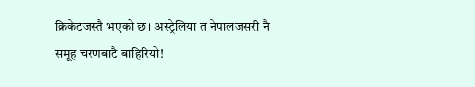क्रिकेटजस्तै भएको छ। अस्ट्रेलिया त नेपालजसरी नै समूह चरणबाटै बाहिरियो!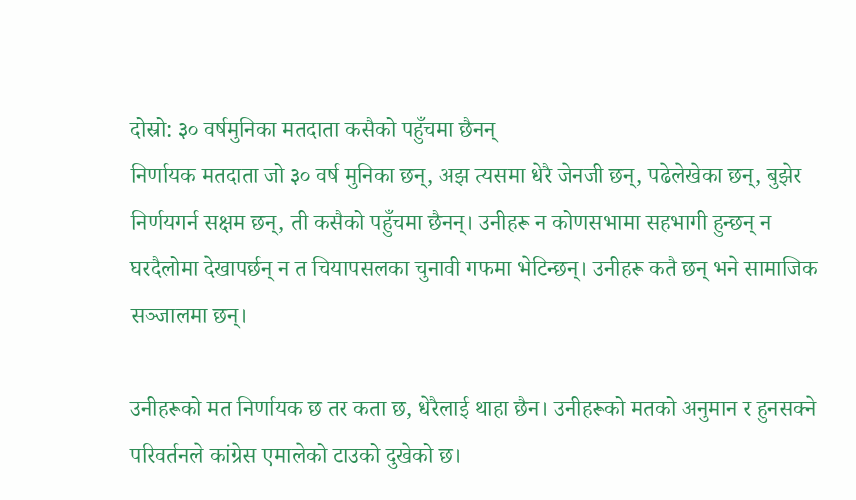दोस्रो: ३० वर्षमुनिका मतदाता कसैको पहुँचमा छैनन्
निर्णायक मतदाता जो ३० वर्ष मुनिका छन्, अझ त्यसमा धेरै जेनजी छन्, पढेलेखेका छन्, बुझेर निर्णयगर्न सक्षम छन्, ती कसैको पहुँचमा छैनन्। उनीहरू न कोणसभामा सहभागी हुन्छन् न घरदैलोमा देखापर्छन् न त चियापसलका चुनावी गफमा भेटिन्छन्। उनीहरू कतै छन् भने सामाजिक सञ्जालमा छन्।

उनीहरूको मत निर्णायक छ तर कता छ, धेरैलाई थाहा छैन। उनीहरूको मतको अनुमान र हुनसक्ने परिवर्तनले कांग्रेस एमालेको टाउको दुखेको छ।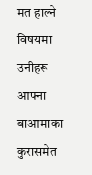मत हाल्ने विषयमा उनीहरू आफ्ना बाआमाका कुरासमेत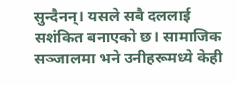सुन्दैनन्। यसले सबै दललाई सशंकित बनाएको छ। सामाजिक सञ्जालमा भने उनीहरूमध्ये केही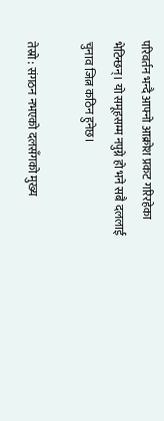परिवर्तन भन्दै आफ्नो आक्रोश प्रकट गरिरहेका भेटिन्छन्। यो समूहसम्म नपुग्ने हो भने सबै दललाई चुनाव जित्न कठिन हुनेछ।

तेस्रो : संगठन नभएको दलसँगको मुख्य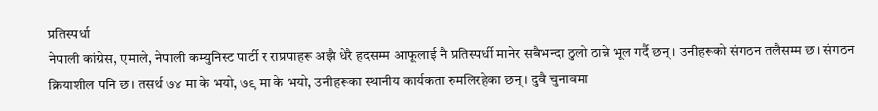प्रतिस्पर्धा
नेपाली कांग्रेस, एमाले, नेपाली कम्युनिस्ट पार्टी र राप्रपाहरू अझै धेरै हदसम्म आफूलाई नै प्रतिस्पर्धी मानेर सबैभन्दा ठुलो ठान्ने भूल गर्दै छन्। उनीहरूको संगठन तलैसम्म छ। संगठन क्रियाशील पनि छ। तसर्थ ७४ मा के भयो, ७९ मा के भयो, उनीहरूका स्थानीय कार्यकता रुमलिरहेका छन्। दुवै चुनावमा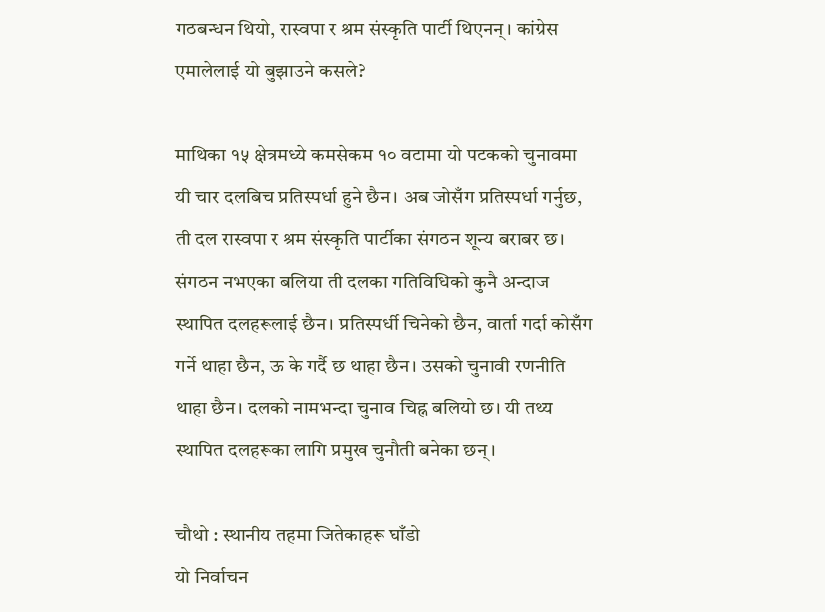गठबन्धन थियो, रास्वपा र श्रम संस्कृति पार्टी थिएनन्। कांग्रेस एमालेलाई यो बुझाउने कसले?

माथिका १५ क्षेत्रमध्ये कमसेकम १० वटामा यो पटकको चुनावमा यी चार दलबिच प्रतिस्पर्धा हुने छैन। अब जोसँग प्रतिस्पर्धा गर्नुछ, ती दल रास्वपा र श्रम संस्कृति पार्टीका संगठन शून्य बराबर छ। संगठन नभएका बलिया ती दलका गतिविधिको कुनै अन्दाज स्थापित दलहरूलाई छैन। प्रतिस्पर्धी चिनेको छैन, वार्ता गर्दा कोसँग गर्ने थाहा छैन, ऊ के गर्दै छ थाहा छैन। उसको चुनावी रणनीति थाहा छैन। दलको नामभन्दा चुनाव चिह्न बलियो छ। यी तथ्य स्थापित दलहरूका लागि प्रमुख चुनौती बनेका छन्।

चौथो : स्थानीय तहमा जितेकाहरू घाँडो
यो निर्वाचन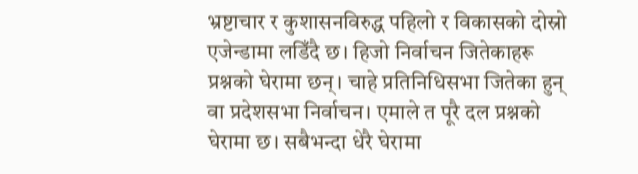भ्रष्टाचार र कुशासनविरुद्ध पहिलो र विकासको दोस्रो एजेन्डामा लडिँदै छ। हिजो निर्वाचन जितेकाहरू प्रश्नको घेरामा छन्। चाहे प्रतिनिधिसभा जितेका हुन् वा प्रदेशसभा निर्वाचन। एमाले त पूरै दल प्रश्नको घेरामा छ। सबैभन्दा धेरै घेरामा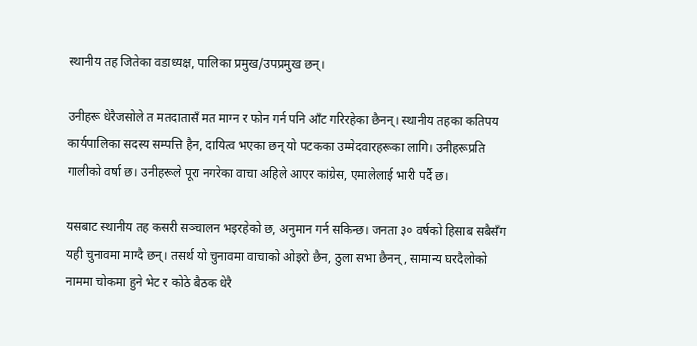स्थानीय तह जितेका वडाध्यक्ष, पालिका प्रमुख/उपप्रमुख छन्।

उनीहरू धेरैजसोले त मतदातासँ मत माग्न र फोन गर्न पनि आँट गरिरहेका छैनन्। स्थानीय तहका कतिपय कार्यपालिका सदस्य सम्पत्ति हैन, दायित्व भएका छन् यो पटकका उम्मेदवारहरूका लागि। उनीहरूप्रति गालीको वर्षा छ। उनीहरूले पूरा नगरेका वाचा अहिले आएर कांग्रेस, एमालेलाई भारी पर्दै छ।

यसबाट स्थानीय तह कसरी सञ्चालन भइरहेको छ, अनुमान गर्न सकिन्छ। जनता ३० वर्षको हिसाब सबैसँग यही चुनावमा माग्दै छन्। तसर्थ यो चुनावमा वाचाको ओइरो छैन, ठुला सभा छैनन्, सामान्य घरदैलोको नाममा चोकमा हुने भेट र कोठे बैठक धेरै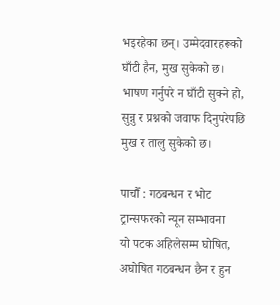भइरहेका छन्। उम्मेदवारहरूको घाँटी हैन, मुख सुकेको छ। भाषण गर्नुपरे न घाँटी सुक्ने हो, सुन्नु र प्रश्नको जवाफ दिनुपरेपछि मुख र तालु सुकेको छ।

पाचौँ : गठबन्धन र भोट ट्रान्सफरको न्यून सम्भावना
यो पटक अहिलेसम्म घोषित, अघोषित गठबन्धन छैन र हुन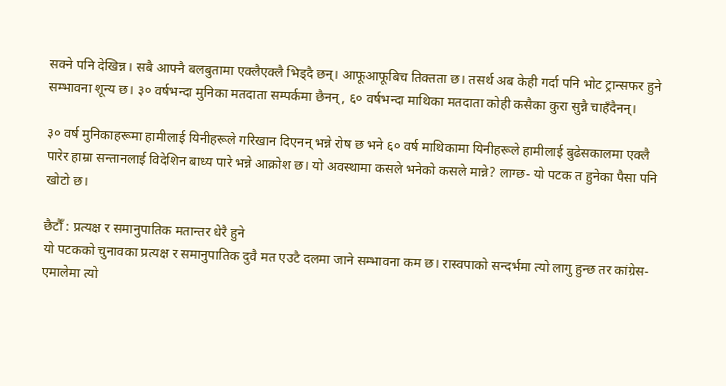सक्ने पनि देखिन्न। सबै आफ्नै बलबुतामा एक्लैएक्लै भिड्दै छन्। आफूआफूबिच तिक्तता छ। तसर्थ अब केही गर्दा पनि भोट ट्रान्सफर हुने सम्भावना शून्य छ। ३० वर्षभन्दा मुनिका मतदाता सम्पर्कमा छैनन्, ६० वर्षभन्दा माथिका मतदाता कोही कसैका कुरा सुन्नै चाहँदैनन्।

३० वर्ष मुनिकाहरूमा हामीलाई यिनीहरूले गरिखान दिएनन् भन्ने रोष छ भने ६० वर्ष माथिकामा यिनीहरूले हामीलाई बुढेसकालमा एक्लै पारेर हाम्रा सन्तानलाई विदेशिन बाध्य पारे भन्ने आक्रोश छ। यो अवस्थामा कसले भनेको कसले मान्ने? लाग्छ- यो पटक त हुनेका पैसा पनि खोटो छ।

छैटौँ : प्रत्यक्ष र समानुपातिक मतान्तर धेरै हुने
यो पटकको चुनावका प्रत्यक्ष र समानुपातिक दुवै मत एउटै दलमा जाने सम्भावना कम छ। रास्वपाको सन्दर्भमा त्यो लागु हुन्छ तर कांग्रेस-एमालेमा त्यो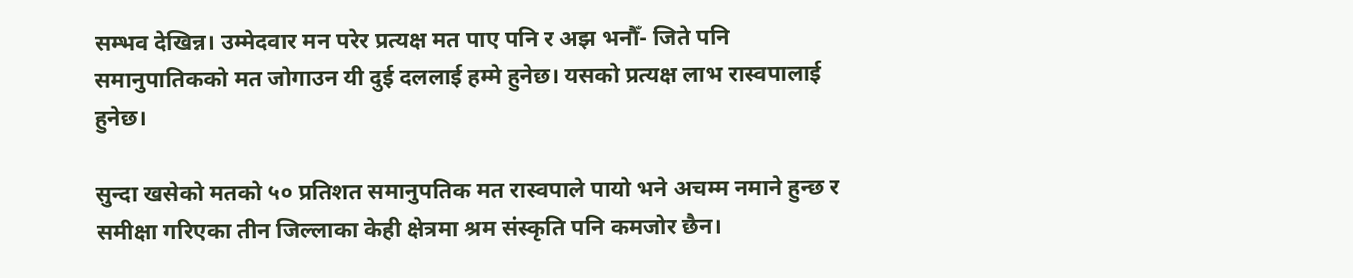सम्भव देखिन्न। उम्मेदवार मन परेर प्रत्यक्ष मत पाए पनि र अझ भनौँ- जिते पनि समानुपातिकको मत जोगाउन यी दुई दललाई हम्मे हुनेछ। यसको प्रत्यक्ष लाभ रास्वपालाई हुनेछ।

सुन्दा खसेको मतको ५० प्रतिशत समानुपतिक मत रास्वपाले पायो भने अचम्म नमाने हुन्छ र समीक्षा गरिएका तीन जिल्लाका केही क्षेत्रमा श्रम संस्कृति पनि कमजोर छैन।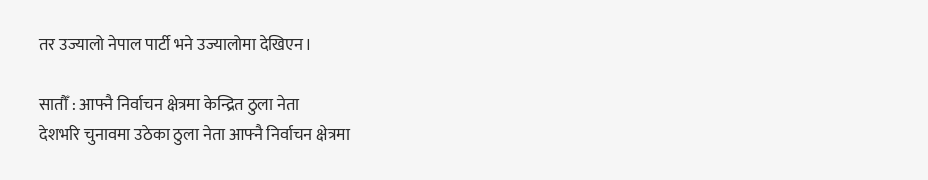तर उज्यालो नेपाल पार्टी भने उज्यालोमा देखिएन।

सातौँ : आफ्नै निर्वाचन क्षेत्रमा केन्द्रित ठुला नेता
देशभरि चुनावमा उठेका ठुला नेता आफ्नै निर्वाचन क्षेत्रमा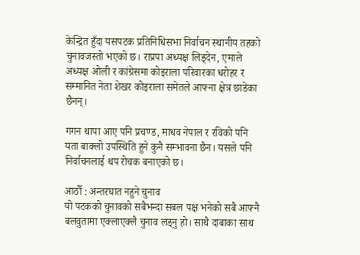केन्द्रित हुँदा यसपटक प्रतिनिधिसभा निर्वाचन स्थानीय तहको चुनावजस्तो भएको छ। राप्रपा अध्यक्ष लिङ्देन, एमाले अध्यक्ष ओली र कांग्रेसमा कोइराला परिवारका धरोहर र सम्मानित नेता शेखर कोइराला समेतले आफ्ना क्षेत्र छाडेका छैनन्।

गगन थापा आए पनि प्रचण्ड, माधव नेपाल र रविको पनि यता बाक्लो उपस्थिति हुने कुनै सम्भावना छैन। यसले पनि निर्वाचनलाई थप रोचक बनाएको छ।

आठौँ : अन्तरघात नहुने चुनाव
यो पटकको चुनावको सबैभन्दा सबल पक्ष भनेको सबै आफ्नै बलवुतामा एक्लाएक्लै चुनाव लड्नु हो। साथै दाबाका साथ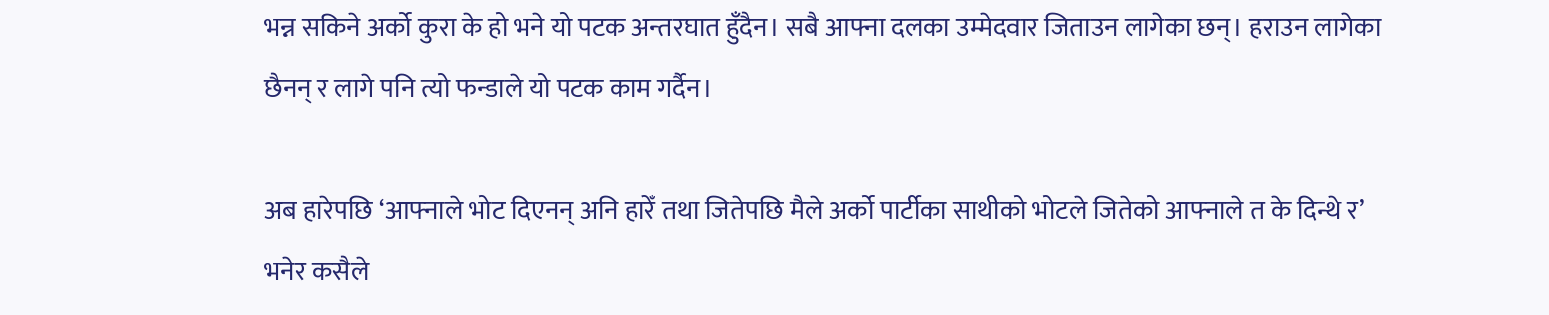भन्न सकिने अर्को कुरा के हो भने यो पटक अन्तरघात हुँदैन। सबै आफ्ना दलका उम्मेदवार जिताउन लागेका छन्। हराउन लागेका छैनन् र लागे पनि त्यो फन्डाले यो पटक काम गर्दैन।

अब हारेपछि ‘आफ्नाले भोट दिएनन् अनि हारेँ तथा जितेपछि मैले अर्को पार्टीका साथीको भोटले जितेको आफ्नाले त के दिन्थे र’ भनेर कसैले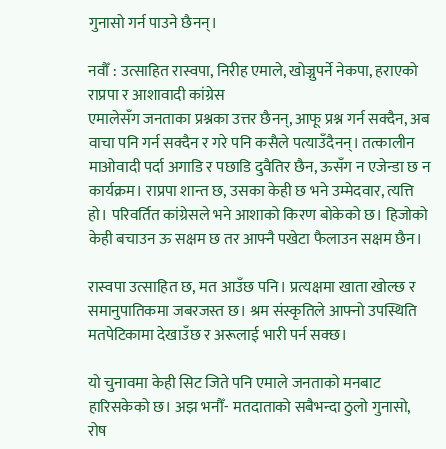गुनासो गर्न पाउने छैनन्।

नवौँ : उत्साहित रास्वपा, निरीह एमाले, खोज्नुपर्ने नेकपा, हराएको राप्रपा र आशावादी कांग्रेस
एमालेसँग जनताका प्रश्नका उत्तर छैनन्, आफू प्रश्न गर्न सक्दैन, अब वाचा पनि गर्न सक्दैन र गरे पनि कसैले पत्याउँदैनन्। तत्कालीन माओवादी पर्दा अगाडि र पछाडि दुवैतिर छैन, ऊसँग न एजेन्डा छ न कार्यक्रम। राप्रपा शान्त छ, उसका केही छ भने उम्मेदवार, त्यत्ति हो। परिवर्तित कांग्रेसले भने आशाको किरण बोकेको छ। हिजोको केही बचाउन ऊ सक्षम छ तर आफ्नै पखेटा फैलाउन सक्षम छैन।

रास्वपा उत्साहित छ, मत आउँछ पनि। प्रत्यक्षमा खाता खोल्छ र समानुपातिकमा जबरजस्त छ। श्रम संस्कृतिले आफ्नो उपस्थिति मतपेटिकामा देखाउँछ र अरूलाई भारी पर्न सक्छ।

यो चुनावमा केही सिट जिते पनि एमाले जनताको मनबाट हारिसकेको छ। अझ भनौँ- मतदाताको सबैभन्दा ठुलो गुनासो, रोष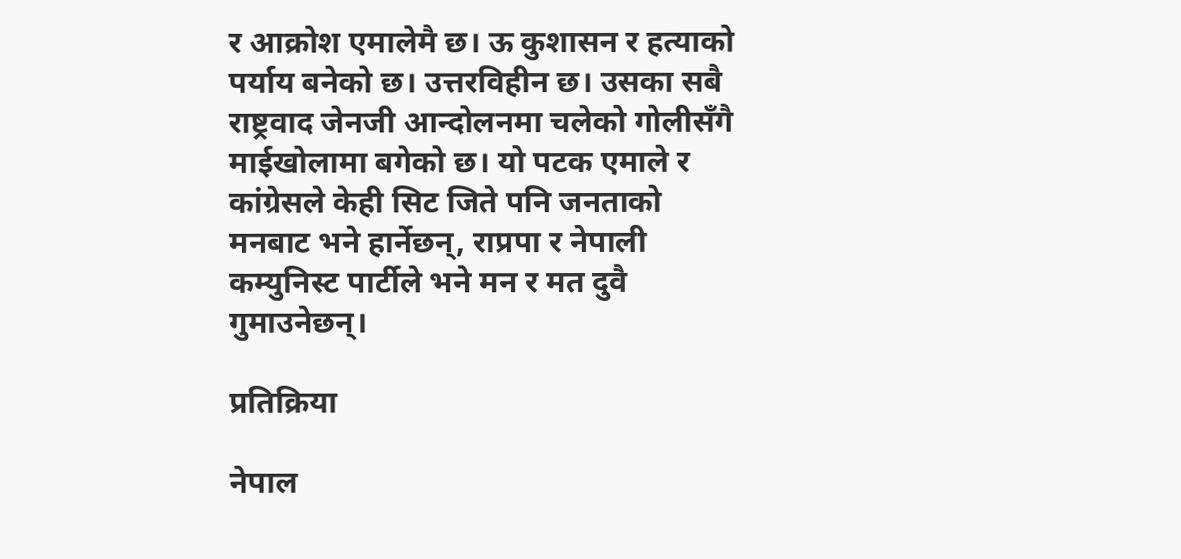र आक्रोश एमालेमै छ। ऊ कुशासन र हत्याको पर्याय बनेको छ। उत्तरविहीन छ। उसका सबै राष्ट्रवाद जेनजी आन्दोलनमा चलेको गोलीसँगै माईखोलामा बगेको छ। यो पटक एमाले र कांग्रेसले केही सिट जिते पनि जनताको मनबाट भने हार्नेछन्, राप्रपा र नेपाली कम्युनिस्ट पार्टीले भने मन र मत दुवै गुमाउनेछन्।

प्रतिक्रिया

नेपाल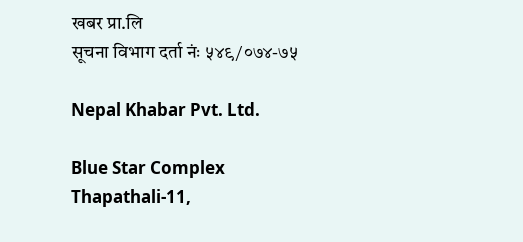खबर प्रा.लि
सूचना विभाग दर्ता नंः ५४९/०७४-७५

Nepal Khabar Pvt. Ltd.

Blue Star Complex
Thapathali-11,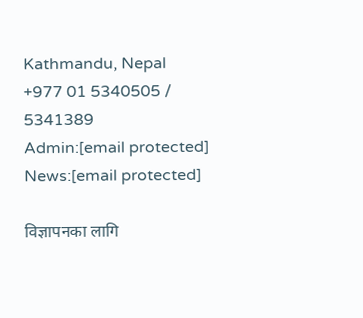Kathmandu, Nepal
+977 01 5340505 / 5341389
Admin:[email protected]
News:[email protected]

विज्ञापनका लागि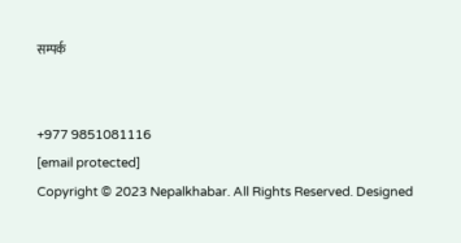सम्पर्क


+977 9851081116
[email protected]
Copyright © 2023 Nepalkhabar. All Rights Reserved. Designed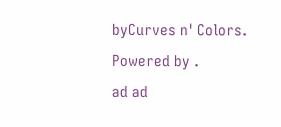byCurves n' Colors. Powered by .
ad ad